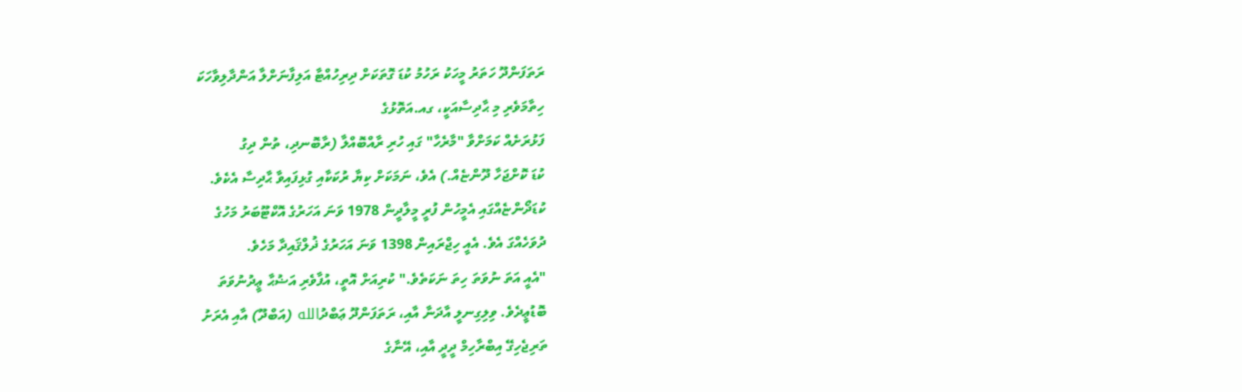ރަތަފަންދޫ ހަތަރު މީހަކު ރަހުމު ކުޑަ ގޮތަކަށް ދިރިހުއްޓާ އަލިފާނަށްލާ އަންދާލިވާހަކަ
ހިތާމަވެރި މި ޙާދިސާއަކީ، ގއ.އަތޮޅުގެ
ފަޅުރަށެއް ކަމަށްވާ "މާރެހާ" ގައި ހުރި ރާއްބޮއްލާ (ރާބޮނދި، ތުން ދިގު
ކުޑަ ކޮށްޖަހާ ދޫންޏެއް.) އެވެ، ނަމަކަށް ކިޔާ ރުކަކާއި ގުޅިފައިވާ ޙާދިސާ އެކެވެ.
ކުޑަދޯންޏެއްގައި އެމީހުން ފުރީ މީލާދީން 1978 ވަނަ އަހަރުގެ އޮކްޓޫބަރު މަހުގެ
ދުވަހެއްގަ އެވެ. އެއީ ހިޖްރައިން 1398 ވަނަ އަހަރުގެ ޛުލްޤައިދާ މަހެވެ.
"އެއީ އަތަ ނުވަތަ ހިތަ ނަކަތެވެ." ކުރިއަށް އޮތީ، އުފާވެރި އަޟުޙާ ޢީދުނުވަތަ
ބޮޑުޢީދެވެ. ވިލިގިނލީ އާދަނާ އާއި، ރަތަފަންދޫ ޢަބްދުالله (އަބްދޫ) އާއި އެރަށު
ތަރިޖެހިގޭ އިބްރާހިމް ދީދީ އާއި، އޭނާގެ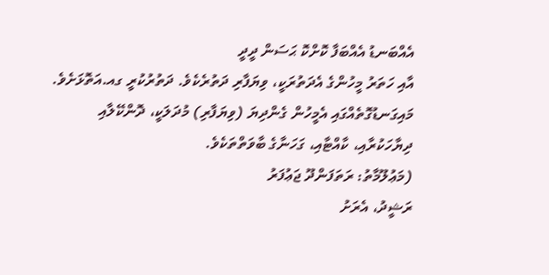އެއްބަނޑު އެއްބަފާ ކޮށްކޮ ޙަސަން ދީދީ
އާއި ހަތަރު މީހުންގެ އެދަތުރަކީ، ވިޔަފާރި ދަތުރެކެވެ. ދަތުރުކުރީ ގއ.އަތޮޅަށެވެ.
މައިގަނޑުގޮތެއްގައި އެމީހުން ގެންދިޔަ (ވިޔަފާރި) މުދަލަކީ، ދޮންކޭލާއި
ދިޔާހަކުރާއި، ކާއްޓާއި، ގަހަނާގެ ބާވަތްތަކެވެ.
(މަޢުލޫމާތު: ރަތަފަންދޫ ޖަޢުފަރު
ރަޝީދު، އެރަށު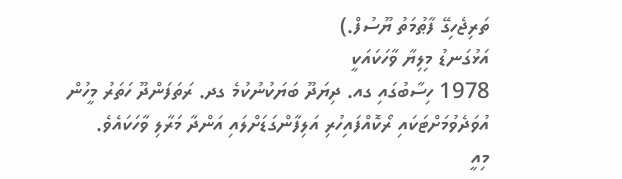ތަރިޖެހިގޭ ފާޠުމަތު ޔޫސުފް.)
އަޅުގަނޑު މިލިޔާ ވާހަކައަކީ
1978 ހިސާބުގައި ގއ. ދިޔަދޫ ބަޔަކުނުކުމެ ގދ. ރަތަފަންދޫ ހަތަރު މީހުން
އުވަދެވުމަށްޓަކައި ރޯކޮއްފައިހުރި އަލިފާންގަޑަށްލައި އަންދާ މަރާލި ވާހަކައެވެ.
މިއީ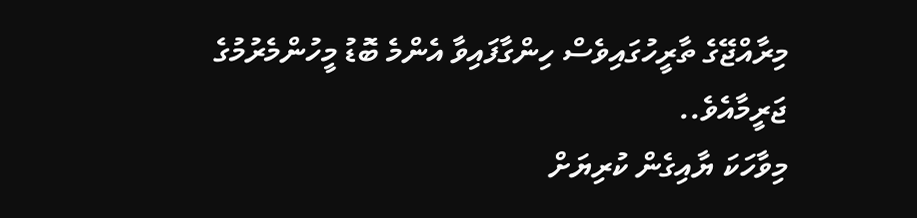މިރާއްޖޭގެ ތާރީހުގައިވެސް ހިންގާފައިވާ އެންމެ ބޮޑު މީހުންމެރުމުގެ
ޖަރީމާއެވެ..
މިވާހަކަ ޔާއިގެން ކުރިޔަށް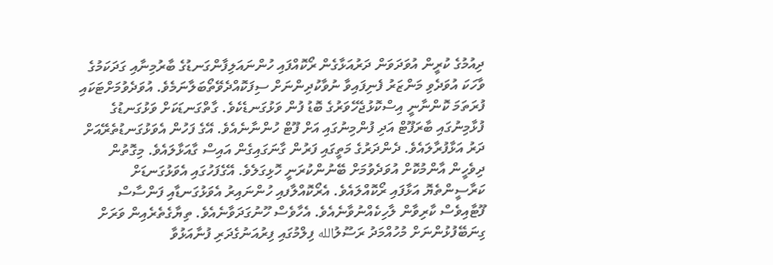ދިއުމުގެ ކުރީން އުވަދަވަން ދަރުއަޅާގެން ރޯކޮއްފައި ހުންނައަލިފާންގަނޑުގެ ބާރުމިނާއި ގަދަކަމުގެ ވާހަކަ އުވަދެވި މަންޒަރު ފެނިފައިވާ ނުވާކުދިންނަށް ސިފަކޮއްދެވޭތޯބަލާނަމެވެ. އުވަދެވުމަށްޓަކައި ފުރަތަމަ ކޮންނާނީ އިސްކޮޅުޖެހޭވަރުގެ ބޮޑު ފުން ވަޅުގަނޑެކެވެ. ގާތްގަނޑަކަށް ވަޅުގަނޑުގެ ފުޅާމިނުގައި ބާރަފޫޓް އަދި ފުންމިނުގައި އަށް ފޫޓް ހުންނާނެއެވެ. އޭގެ ފަހުން އެވަޅުގަނޑުތެރޭއަށް ދަރު އަޅާފުރާލައެވެ. ދެންދަރުގެ މަތީގައި ފަރުން ގާނަގައިގެން އައިސް ގާއަޅާލައެވެ. މިގޮތުން ދިވެހީން އާންމުކޮށް އުވަދެވުމަށް ބޭނުންކުރަނީ ހޮޅިގަލެވެ. އޭގެފަހުގައި އެވަޅުގަނޑަށް ކަރާސީންތެޔޮ އަޅާފައި ރޯކޮއްލައެވެ. އެރޯކޮއްލާފއި ހުންނައިރު އެވަޅުގަނޑާއި ފަންސާސް ފޫޓާއިވެސް ކާރިވާން ލާހިކެއްނުވާނެއެވެ. އެހާވެސް ހޫނުގަދަވާނެއެވެ. ތިޔާގެތެރެއިން ވަރަށް ގިނަބޭފުޅުންނަށް މުހުއްމަދު ރަސޫލުالله ފިލްމުގައި ފިރުއަނުގެދަރި ފުނާއަޅުވާ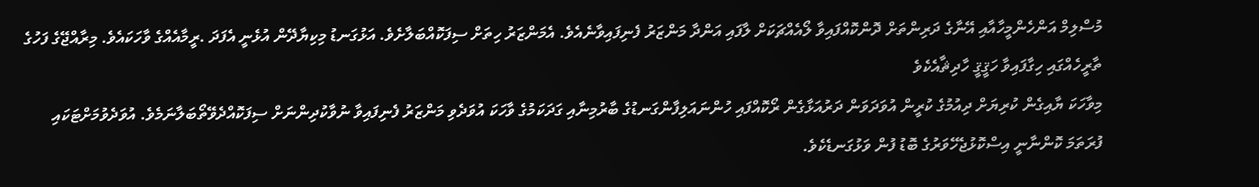މުސްލިމް އަންހެންމީހާއާއި އޭނާގެ ދަރިންތަށް ދޮންކޮއްފައިވާ ލޯއެއްޗަކަށް ލާފައި އަންދާ މަންޒަރު ފެނިފައިވާނެއެވެ. އެމަންޒަރު ހިތަށް ސިފަކޮއްބަލާށެވެ. އަޅުގަނޑު މިކިޔާދޭން އުޅެނީ އެފަދަ .ރީމާއެއްގެ ވާހަކައެވެ. މިރާއްޖޭގެ ފަހުގެ ތާރީހެއްގައި ހިގާފައިވާ ހަޤީޤީ ހާދިޘާއެކެވެ
މިވާހަކަ ޔާއިގެން ކުރިޔަށް ދިއުމުގެ ކުރީން އުވަދަވަން ދަރުއަޅާގެން ރޯކޮއްފައި ހުންނައަލިފާންގަނޑުގެ ބާރުމިނާއި ގަދަކަމުގެ ވާހަކަ އުވަދެވި މަންޒަރު ފެނިފައިވާ ނުވާކުދިންނަށް ސިފަކޮއްދެވޭތޯބަލާނަމެވެ. އުވަދެވުމަށްޓަކައި ފުރަތަމަ ކޮންނާނީ އިސްކޮޅުޖެހޭވަރުގެ ބޮޑު ފުން ވަޅުގަނޑެކެވެ.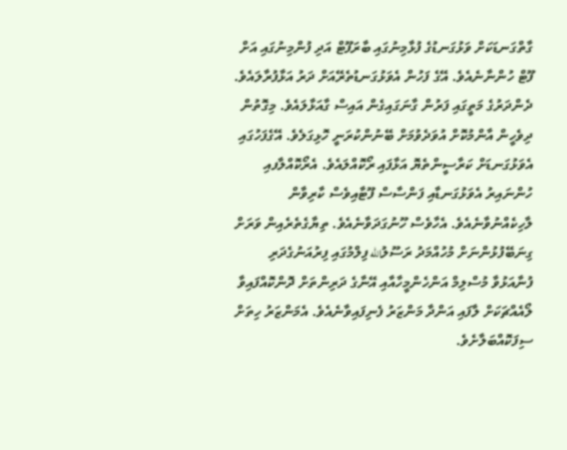ގާތްގަނޑަކަށް ވަޅުގަނޑުގެ ފުޅާމިނުގައި ބާރަފޫޓް އަދި ފުންމިނުގައި އަށް ފޫޓް ހުންނާނެއެވެ. އޭގެ ފަހުން އެވަޅުގަނޑުތެރޭއަށް ދަރު އަޅާފުރާލައެވެ. ދެންދަރުގެ މަތީގައި ފަރުން ގާނަގައިގެން އައިސް ގާއަޅާލައެވެ. މިގޮތުން ދިވެހީން އާންމުކޮށް އުވަދެވުމަށް ބޭނުންކުރަނީ ހޮޅިގަލެވެ. އޭގެފަހުގައި އެވަޅުގަނޑަށް ކަރާސީންތެޔޮ އަޅާފައި ރޯކޮއްލައެވެ. އެރޯކޮއްލާފއި ހުންނައިރު އެވަޅުގަނޑާއި ފަންސާސް ފޫޓާއިވެސް ކާރިވާން ލާހިކެއްނުވާނެއެވެ. އެހާވެސް ހޫނުގަދަވާނެއެވެ. ތިޔާގެތެރެއިން ވަރަށް ގިނަބޭފުޅުންނަށް މުހުއްމަދު ރަސޫލުالله ފިލްމުގައި ފިރުއަނުގެދަރި ފުނާއަޅުވާ މުސްލިމް އަންހެންމީހާއާއި އޭނާގެ ދަރިންތަށް ދޮންކޮއްފައިވާ ލޯއެއްޗަކަށް ލާފައި އަންދާ މަންޒަރު ފެނިފައިވާނެއެވެ. އެމަންޒަރު ހިތަށް ސިފަކޮއްބަލާށެވެ.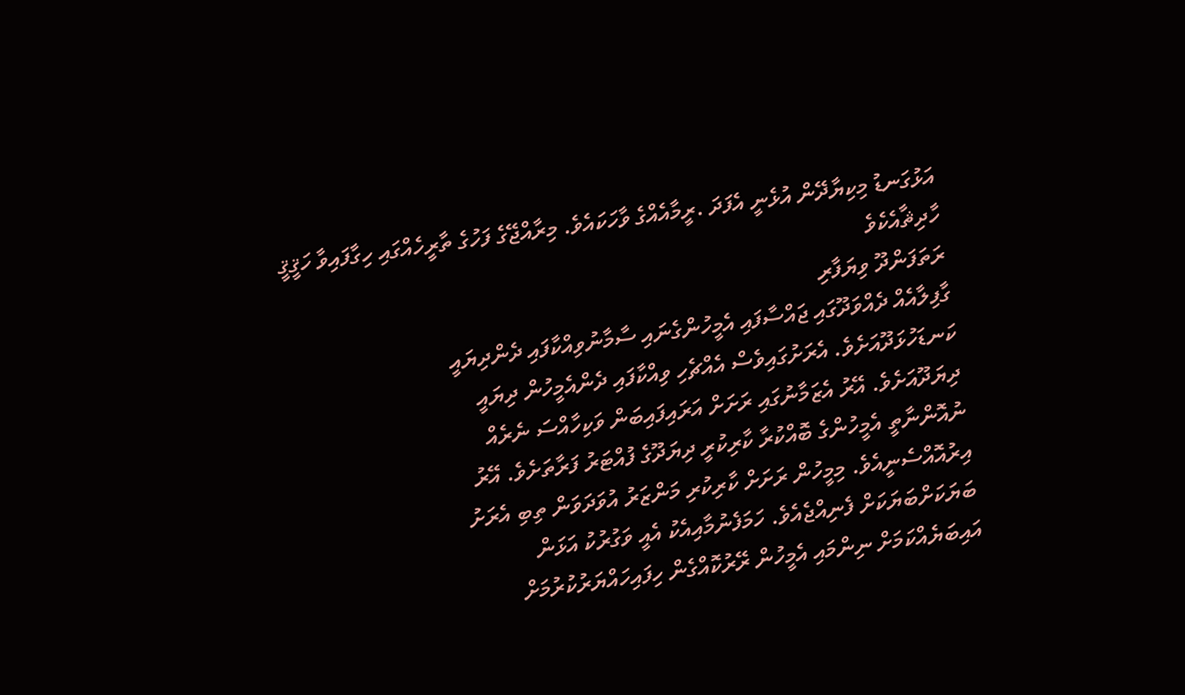އަޅުގަނޑު މިކިޔާދޭން އުޅެނީ އެފަދަ .ރީމާއެއްގެ ވާހަކައެވެ. މިރާއްޖޭގެ ފަހުގެ ތާރީހެއްގައި ހިގާފައިވާ ހަޤީޤީ ހާދިޘާއެކެވެ
ރަތަފަންދޫ ވިޔަފާރި
ގާފިލާއެއް ދެއްވަދޫގައި ޖައްސާފައި އެމީހުންގެނައި ސާމާނުވިއްކާފައި ދެންދިޔައީ
ކަނޑަހުޅަދޫއަށެވެ. އެރަށުގައިވެސް އެއްޗެހި ވިއްކާފައި ދެންއެމީހުން ދިޔައީ
ދިޔަދޫއަށެވެ. އޭރު އެޒަމާނުގައި ރަށަށް އަރައިފައިބަން ވަކިހާއްސަ ނެރެއް
ނުއޮންނާތީ އެމީހުންގެ ބޮއްކުރާ ކާރިކުރީ ދިޔަދޫގެ ފުއްޓަރު ފަރާތަށެވެ. އޭރު
އިރުއޮއްސެނީއެވެ. މިމީހުން ރަށަށް ކާރިކުރި މަންޒަރު އުވަދަވަން ތިބި އެރަށު
ބަޔަކަށްބަޔަކަށް ފެނިއްޖެއެވެ. ހަމަފެނުމާއިއެކު އެއީ ވަގުރުކު އަޅަން
އައިބަޔެއްކަމަށް ނިންމައި އެމީހުން ރޭރުކޮއްގެން ހިފައިހައްޔަރުކުރުމަށް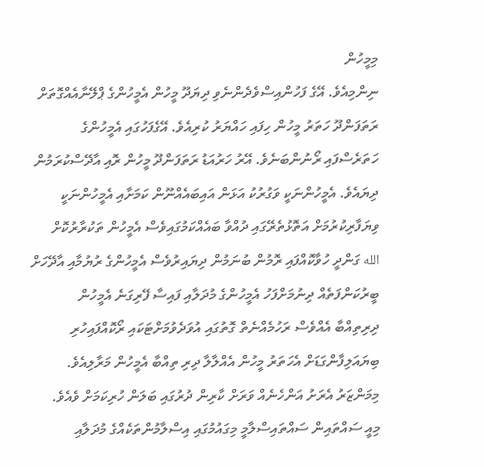މިމީހުން
ނިންމިއެވެ. އޭގެ ފަހުންއިސްވެދެންނެވި ދިޔަދޫ މީހުން އެމީހުންގެ ޕްލޭނާއެއްގޮތަށް
ރަތަފަންދޫ ހަތަރު މީހުން ހިފައި ހައްޔަރު ކުރިއެވެ. އޭގެފަހުގައި އެމީހުންގެ
ހަތަރެސްފައި ރޯނުންބަނެވެ. އޭރު ހަރުއަޑު ރަތަފަންދޫ މީހުން ރޮއި އާދޭސްކުރަމުން
ދިޔައެވެ. އެމީހުންނަކީ ވަގުރުކު އަޅަން އައިބައެއްނޫން ކަމަށާއި އެމީހުންނަކީ
ވިޔަފާރިކުރުމަށް އަތޮޅުތެރޭގައި ދުއްވާ ބައެއްކަމުގައިވެސް އެމީހުން ތަކުރާރުކޮށް
الله ގަންދީ ހުވާކޮއްފައި ރޮމުން ބުނަމުން ދިޔައިރުވެސް އެމީހުންގެ ރުޔުމާއި އާދޭހަށް
ބީރުކަންފަތެއް ދިނުމަށްފަހު އެމީހުންގެ މުދަލާއި ފައިސާ ފޭރިގަނެ އެމީހުން
ދިރިތިއްބާ އެއްވެސް ރަހުމެއްނެތް ގޮތުގައި އުވަދެވުމަށްޓަކައި ރޯކޮއްފައިހުރި
ބިޔައަލިފާންގަޑަށް އެހަތަރު މީހުން އެއްލާލާ ދިރި ތިއްބާ އެމީހުން މަރާލިއެވެ.
މިމަންޒަރު އެރަށު އަންހެނެއް ވަރަށް ކާރިން ދުރުގައި ބަލަން ހުރިކަމަށް ވެއެވެ.
މިއީ ސައްތައިން ސައްތައިސްލާމީ މިގައުމުގައި އިސްލާމުންތަކެއްގެ މުދަލާއި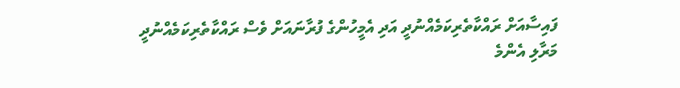ފައިސާއަށް ރައްކާތެރިކަމެއްނުދީ އަދި އެމީހުންގެ ފުރާނައަށް ވެސް ރައްކާތެރިކަމެއްނުދީ
މަރާލި އެންމެ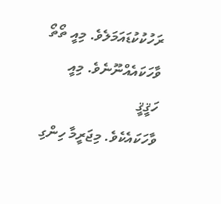ރަހުކުކުޑައަމަލެވެ. މިއީ ތޯތޯ ވާހަކައެއްނޫނެވެ. މިއީ ހަޤީޤީ
ވާހަކައެކެވެ. މިޖަރީމާ ހިންގި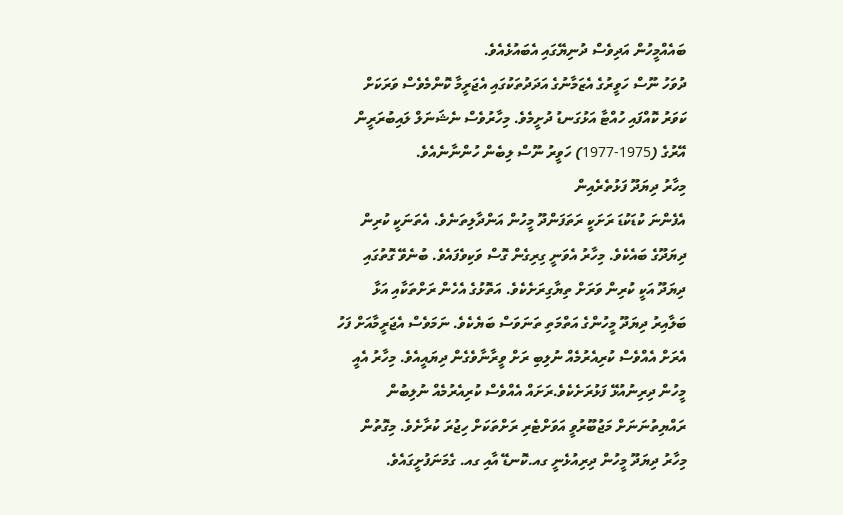ބައެއްމީހުން އަދިވެސް ދުނިޔޭގައި އެބައުޅެއެވެ.
ދުވަހު ނޫސް ހަވީރުގެ އެޒަމާނުގެ އަދަދުތަކުގައި އެޖަރީމާ ކޮންމެވެސް ވަރަކަށް
ކަވަރު ކޮއްފައި ހުއްޓާ އަޅުގަނޑު ދުށީމެވެ. މިހާރުވެސް ނެޝަނަލް ލައިބުރަރީން
އޭރުގެ (1975-1977) ހަވީރު ނޫސް ލިބެން ހުންނާނެއެވެ.
މިހާރު ދިޔަދޫ ފަޅުތެރެއިން
އެފެންނަ ކުޑަކުޑަ ރަށަކީ ރަތަފަންދޫ މީހުން އަންދާލިތަނެވެ. އެތަނަކީ ކުރިން
ދިޔަދޫގެ ބައެކެވެ. މިހާރު އެވަނީ ގިރިގެން ގޮސް ވަކިވެފައެވެ. ބުނެވޭ ގޮތުގައި
ދިޔަދޫ އަކީ ކުރިން ވަރަށް ތިޔާގިރަށެކެވެ. އަތޮޅުގެ އެހެން ރަށްތަކާއި އަޅާ
ބަލާއިރު ދިޔަދޫ މީހުންގެ އަތްމަތި ތަނަވަސް ބަޔެކެވެ. ނަމަވެސް އެޖަރީމާއަށް ފަހު
އެރަށް އެއްވެސް ކުރިއެރުމެއް ނުލިބި ރަށް ވީރާނާވެގެން ދިޔައީއެވެ. މިހާރު އެއީ
މީހުން ދިރިނުއުޅޭ ފަޅުރަށެކެވެ.ރަށައް އެއްވެސް ކުރިއެރުމެއް ނުލިބުން
ރައްޔިތުނަނަށް މަޖުބޫރުވީ އަވަށްޓެރި ރަށްތަކަށް ހިޖުރަ ކުރާށެވެ. މިގޮތުން
މިހާރު ދިޔަދޫ މީހުން ދިރިއުޅެނީ ގއ.ކޮނޑޭ އާއި ގއ. ގެމަނަފުށީގައެވެ.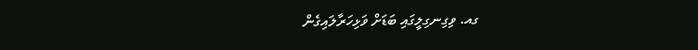ގއ. ވިގިނގިލީގައި ބަޑަށް ވަޅިހަރާލައިގެން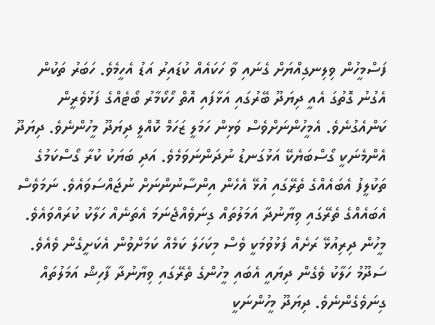ފަސްމީހުން ވިލިނގިއްޔަށް ގެނައި ވާ ހަކައެއް ކުޑައިރު އަޑު އެހީމެވެ. ހަބަރު ތަކުން އެގުނު ގޮތުގަ އެއީ ދިޔަދޫ ބޭރުގައި އަޅާފައި އޮތް ހޯކޯމާރު ބޯޓެއްގެ ފަޅުވެރީން ކަންއެގުނެވެ. އެމީހުންނަށްވެސް ވަޅިން ހަމަލީ ޒަހަމް ކޮއްލީ ދިޔަދޫ މީހުންނެވެ. ދިޔަދޫ އެންމެނަކީ ގޯސްބަޔެކޭ އަޅުގަނޑު ނުދަންނަވަމެވެ. އަދި ބަޔަކު ކުރާ ގޯސްކަމުގެ ތަކުލީފު އެބައެއްގެ ތެރޭގައި އުޅޭ އެހެން އިންސާނުންނަށް ނުޖައްސަވައެވެ. ނަމަވެސް އެބައެއްގެ ތެރޭގައި ވިޔާނުދާ އަމަލުތައް ގިނަވެއްޖެނަމަ އެތަނެއް ހަލާކު ކުރައްވައެވެ. މީހުން ދިރިއުޅޭ ރަށެއް ފަޅުވުމަކީ ވެސް މިކަހަލަ ކަމެއް ކަމަށްވުން އެކަށީގެން ވެއެވެ. ސަދޫމު ހަލާކު ވެގެން ދިޔައީ އެބައި މީހުންގެ ތެރޭގައި ވިޔާނުދާ ފާހިޝް އަމަލުތައް ގިނަވެގެންނެވެ. ދިޔަދޫ މީހުންނަކީ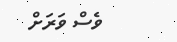ވެސް ވަރަށް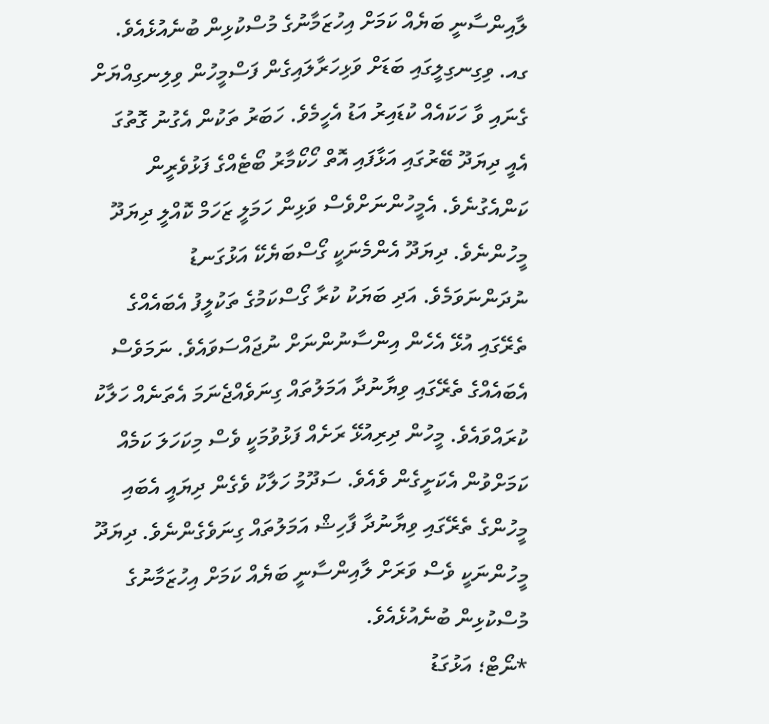ލާއިންސާނީ ބަޔެއް ކަމަށް އިހުޒަމާނުގެ މުސްކުޅިން ބުނެއުޅެއެވެ.
ގއ. ވިގިނގިލީގައި ބަޑަށް ވަޅިހަރާލައިގެން ފަސްމީހުން ވިލިނގިއްޔަށް ގެނައި ވާ ހަކައެއް ކުޑައިރު އަޑު އެހީމެވެ. ހަބަރު ތަކުން އެގުނު ގޮތުގަ އެއީ ދިޔަދޫ ބޭރުގައި އަޅާފައި އޮތް ހޯކޯމާރު ބޯޓެއްގެ ފަޅުވެރީން ކަންއެގުނެވެ. އެމީހުންނަށްވެސް ވަޅިން ހަމަލީ ޒަހަމް ކޮއްލީ ދިޔަދޫ މީހުންނެވެ. ދިޔަދޫ އެންމެނަކީ ގޯސްބަޔެކޭ އަޅުގަނޑު ނުދަންނަވަމެވެ. އަދި ބަޔަކު ކުރާ ގޯސްކަމުގެ ތަކުލީފު އެބައެއްގެ ތެރޭގައި އުޅޭ އެހެން އިންސާނުންނަށް ނުޖައްސަވައެވެ. ނަމަވެސް އެބައެއްގެ ތެރޭގައި ވިޔާނުދާ އަމަލުތައް ގިނަވެއްޖެނަމަ އެތަނެއް ހަލާކު ކުރައްވައެވެ. މީހުން ދިރިއުޅޭ ރަށެއް ފަޅުވުމަކީ ވެސް މިކަހަލަ ކަމެއް ކަމަށްވުން އެކަށީގެން ވެއެވެ. ސަދޫމު ހަލާކު ވެގެން ދިޔައީ އެބައި މީހުންގެ ތެރޭގައި ވިޔާނުދާ ފާހިޝް އަމަލުތައް ގިނަވެގެންނެވެ. ދިޔަދޫ މީހުންނަކީ ވެސް ވަރަށް ލާއިންސާނީ ބަޔެއް ކަމަށް އިހުޒަމާނުގެ މުސްކުޅިން ބުނެއުޅެއެވެ.
*ނޯޓް؛ އަޅުގަޑު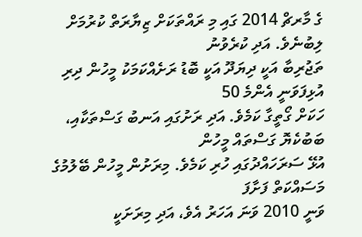ގެ މާރޗް 2014 ގައި މި ރައްތަކަށް ޒިޔާރަތް ކުރުމަށް ލިބުނެވެ. އަދި ކުރެވުނު
ތަޖުރިބާ އަކީ ދިޔަދޫ އަކީ ބޮޑު ރަށެއްކަމަކު މީހުން ދިރި އުޅިފަވަނީ އެންމެ 50
ހަކަށް ގޯތީގާ ކަމެވެ. އަދި ރަށުގައި އަނބު ގަސްތަކާއި، ބަބުކެޔޮ ގަސްތައް މީހުން
އުޅޭ ސަރަހައްދުގައި ހުރި ކަމެވެ. މިރަށުން މީހުން ބޭލުމުގެ މަސައްކަތް ފަށާފަ
ވަނީ 2010 ވަނަ އަހަރު އެވެ، އަދި މިރަށަކީ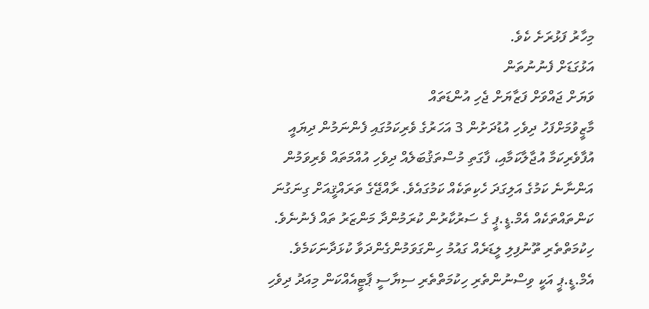މިހާރު ފަޅުރަށެ ކެވެ.
އަޅުގަޑަށް ފެނުނުތަން
ވަޔަށް ޖައްވަށް ފަޒާޔަށް ޖެހި އުންޑަތައް
މާޒީވުމަށްފަހު ދިވެހި އުޑުދަށުން 3 އަހަރުގެ ވެރިކަމުގައި ފެންނަމުން ދިޔައީ
އުފާވެރިކަމާ އުޖާލާކަމާއި، ފާގަތި މުސްތަޤުބަލެއް ދިވެހި އުއްމަތައް ވެރިވަމުން
އަންނާނެ ކަމުގެ އަލިގަދަ ހެކިތަކެއް ކަމުގައެވެ. ރާއްޖޭގެ ތަރައްޤީއަށް ގިނަގުނަ
ކަންތައްތަކެއް އެމް.ޑީ.ޕީ ގެ ސަރުކާރުން ކުރަމުންދާ މަންޒަރު ތައް ފެނުނެވެ.
ހިކުމަތްތެރި ތޫނުފިލި ލީޑަރެއް ގައުމު ހިންގަވަމުންގެންދަވާ ކުޅަދާނަކަމެވެ.
އެމް.ޑީ.ޕީ އަކީ ވިސްނުންތެރި ހިކުމަތްތެރި ސިޔާސީ ޕާޓީއެއްކަން މިއަދު ދިވެހި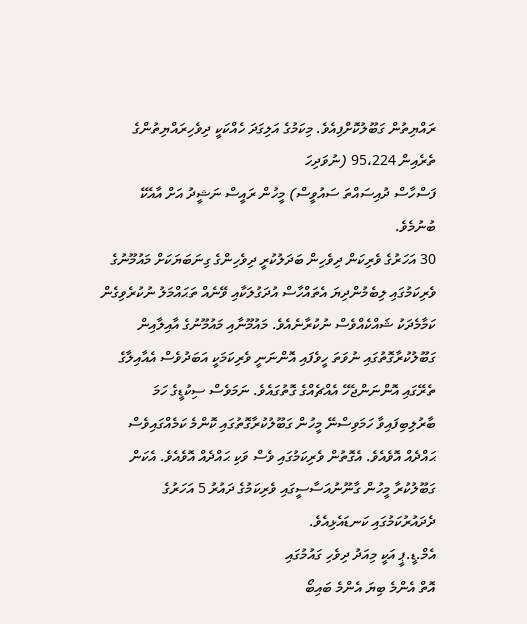ރައްޔިތުން ގަބޫލުކޮށްފިއެވެ. މިކަމުގެ އަލިގަދަ ހެއްކަކީ ދިވެހިރައްޔިތުންގެ
ތެރެއިން 95،224 (ނުވަދިހަ
ފަސްހާސް ދުއިސައްތަ ސައުވީސް) މީހުން ރައީސް ނަޝީދު އަށް އާއެކޭ ބުނުމެވެ.
30 އަހަރުގެ ވެރިކަން ދިވެހިން ބަދަލުކުރީ ދިވެހިންގެ ގިނަބަޔަކަށް މައުމޫނުގެ ވެރިކަމުގައި ލިބެމުންދިޔަ އެތައްހާސް އުދަގުލަކާއި ވޭނެއް ތަޙައްމަލު ނުކުރެވިގެން ކަމާމެދަކު ޝައްކެއްވެސް ނުކުރާނެއެވެ. މައުމޫނާއި މައުމޫނުގެ އާއިލާއިން ގަބޫލުކުރާގޮތުގައި ނުވަތަ ހީވެފައި އޮންނަނީ ވެރިކަމަކީ އަބަދުވެސް އެއާއިލާގެ ތެރޭގައި އޮންނަންޖެހޭ އެއްޗެއްގެ ގޮތުގައެވެ. ނަމަވެސް ސިކުޑީގެ ހަމަ ބާރުލިބިފައިވާ ހަމަވިސްނޭ މީހުން ގަބޫލުކުރާގޮތުގައި ކޮންމެ ކަމެއްގައިވެސް ޙައްދެއް އޮވެއެވެ. އެގޮތުން ވެރިކަމުގައި ވެސް ވަކި ޙައްދެއް އޮވެއެވެ. އެކަން ގަބޫލުކުރާ މީހުން ގާނޫނުއަސާސީގައި ވެރިކަމުގެ ދައުރު 5 އަހަރުގެ
ދެދައުރުކަމުގައި ކަނޑައެޅިއެވެ.
އެމް.ޑީ.ޕީ އަކީ މިއަދު ދިވެހި ގައުމުގައި
އޮތް އެންމެ ބިޔަ އެންމެ ބައިބޯ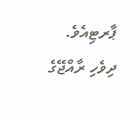ޕާރޓިއެވެ. ދިވެހި ރާއްޖޭގެ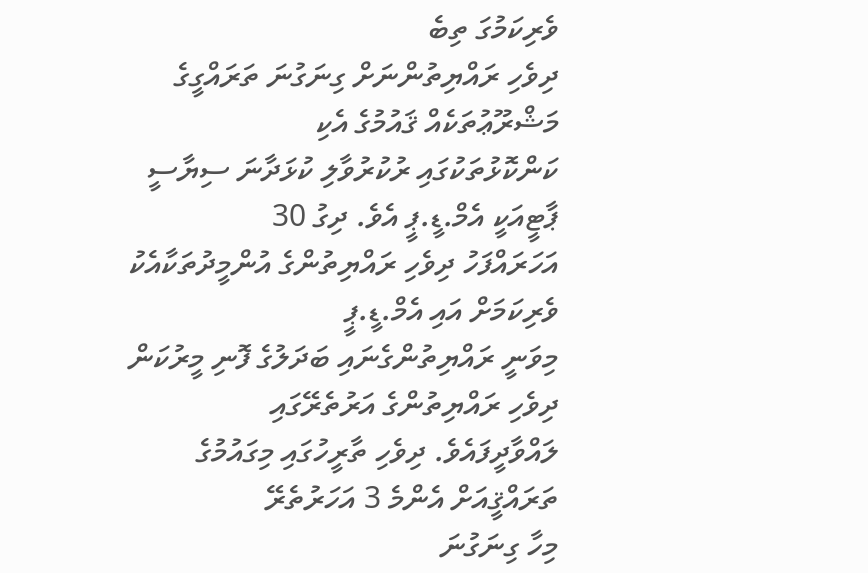ވެރިކަމުގަ ތިބެ
ދިވެހި ރައްޔިތުންނަށް ގިނަގުނަ ތަރައްގީގެ މަޝްރޫޢުތަކެއް ޤައުމުގެ އެކި
ކަންކޮޅުތަކުގައި ރުކުރުވާލި ކުޅަދާނަ ސިޔާސީ ޕާޓީއަކީ އެމް.ޑީ.ޕީ އެވެ. ދިގު 30
އަހަރައްފަހު ދިވެހި ރައްޔިތުންގެ އުންމީދުތަކާއެކު ވެރިކަމަށް އައި އެމް.ޑީ.ޕީ
މިވަނީ ރައްޔިތުންގެނައި ބަދަލުގެ ފޮނި މީރުކަން ދިވެހި ރައްޔިތުންގެ އަރުތެރޭގައި
ލައްވާދީފައެވެ. ދިވެހި ތާރީހުގައި މިގައުމުގެ ތަރައްޤީއަށް އެންމެ 3 އަހަރުތެރޭ
މިހާ ގިނަގުނަ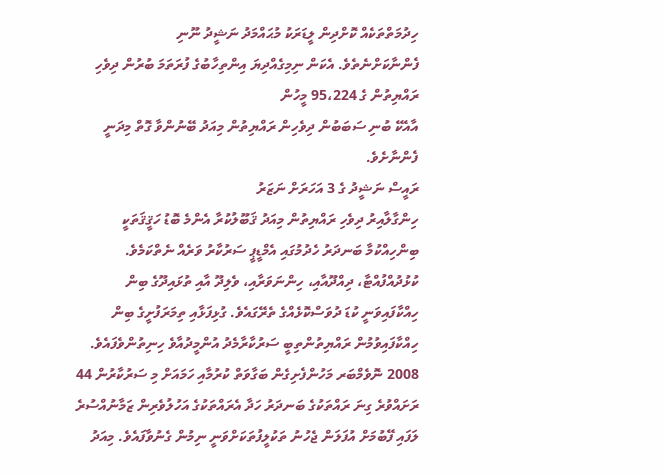ހިދުމަތްތަކެއް ކޮށްދިން ލީޑަރަކު މުޙައްމަދު ނަޝީދު ނޫނި
ފެންނާކަށްނެތެވެ. އެކަން ނިމިގެއްދިޔަ އިންތިހާބުގެ ފުރަތަމަ ބުރުން ދިވެހި
ރައްޔިތުން ގެ 95،224 މީހުން
އާއެކޭ ބުނި ސަބަބުން ދިވެހިން ރައްޔިތުން މިއަދު ބޭނުންވާ ގޮތް މިދަނީ
ފެންނާށެވެ.
ރައީސް ނަޝީދު ގެ 3 އަހަރަށް ނަޒަރު
ހިންގާލާއިރު ދިވެހި ރައްޔިތުން މިއަދު ޤަބޫލުކުރާ އެންމެ ބޮޑު ހަޤީޤަތަކީ
ބިންހިއްކުމާ ބަނދަރު ހެދުމުގައި އެމްޑީޕީ ސަރުކާރު ވަރެއް ނެތްކަމެވެ.
ކުޅުދުއްފުއްޓާ، ދިއްދޫއާއި، ހިންނަވަރާއި، ވެލިދޫ އާއި ތުޅައިދޫގެ ބިން
ހިއްކާފައިވަނީ ކުޑަ ދުވަސްކޮޅެއްގެ ތެރޭގައެވެ. ގުޅިފަޅާއި ތިމަރަފުށީގެ ބިން
ހިއްކާފައިވުމުން ރައްޔިތުންތިބީ ސަރުކާރާމެދު އުންމީދުއާވެ ހިނިތުންވެފައެވެ.
2008 ނޮވެމްބަރ މަހުންފެށިގެން ބަގާވަތް ކުރުމާއި ހަމައަށް މި ސަރުކާރުން 44
ރަށައްވުރެ ގިނަ ރައްތަކުގެ ބަނދަރު ހަދާ އެރައްތަކުގެ އަހުލުވެރިން ޒަމާނުއްސުރެ
ލަފައި ފޭބުމަށް އުފަލަން ޖެހުނު ތަކުލީފުތަކަށްވަނީ ނިމުން ގެނުވާފައެވެ. މިއަދު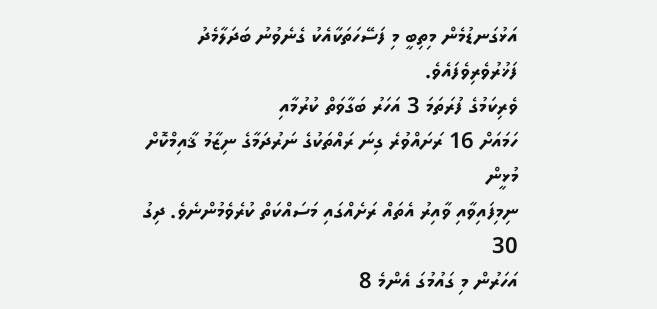އަޅުގަނޑުމެން މިތިބީ މި ފަސޭހަތަކާއެކު ގެނެވުނު ބަދަލާމެދު ފަޚުރުވެރިވެފައެވެ.
ވެރިކަމުގެ ފުރަތަމަ 3 އަހަރު ބަގާވަތް ކުރުމާއި
ހަމައަށް 16 ރަށައްވުރެ ގިނަ ރައްތަކުގެ ނަރުދަމާގެ ނިޒާމު ޤާއިމްކޮށް މުޅީން
ނިމިފައިވާއި ވާއިރު އެތައް ރަށެއްގައި މަސައްކަތް ކުރެވެމުންނެވެ. ދިގު 30
އަހަރުން މި ގައުމުގަ އެންމެ 8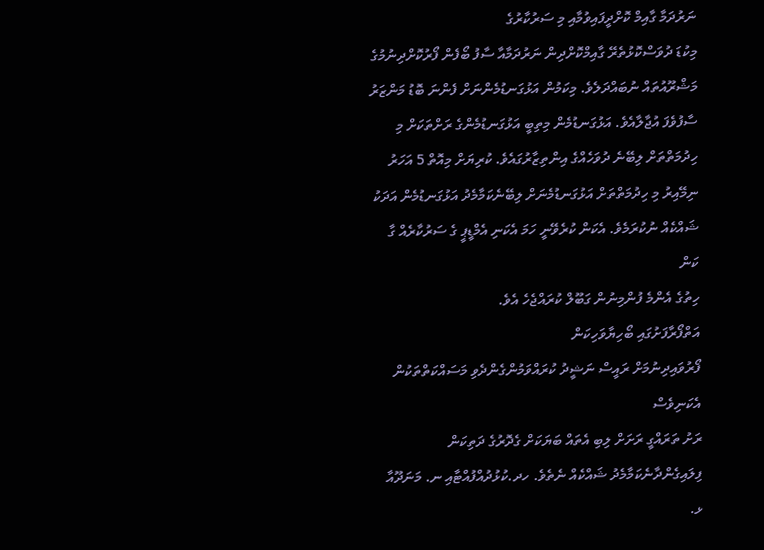ނަރުދަމާ ގާއިމް ކޮށްދީފައިވުމާއި މި ސަރުކާރުގެ
މިކުޑަ ދުވަސްކޮޅުތެރޭ ގާއިމްކޮށްދިން ނަރުދަމާއާ ސާފު ބޯފެން ފޯރުކޮށްދިނުމުގެ
މަޝްރޫއުތައް ނުބައްދަލެވެ. މިކަމުން އަޅުގަނޑުމެންނަށް ފެންނަ ބޮޑު މަންޒަރު
ސާފުވެފަ އުޖާލާއެވެ. އަޅުގަނޑުމެން މިތިބީ އަޅުގަނޑުމެންގެ ރަށްތަކަށް މި
ހިދުމަތްތަށް ލިބޭނެ ދުވަހެއްގެ އިންތިޒާރުގައެވެ. ކުރިޔަށް މިއޮތް 5 އަހަރު
ނިމޭއިރު މި ހިދުމަތްތަށް އަޅުގަނޑުމެނަށް ލިބޭނެކަމާމެދު އަޅުގަނޑުމެން އަދަކު
ޝައްކެއް ނުކުރަމެވެ. އެކަން ކުރެވޭނީ ހަމަ އެކަނި އެމްޑީޕީ ގެ ސަރުކާރެއް ގާ ކަން
ހިތުގެ އެންމެ ފުންމިނުން ގަބޫލް ކުރައްޖެހެ އެވެ.
އަތްފޯރާފަށުގައި ބޯހިޔާވަހިކަން
ފޯރުވައިދިނުމަށް ރައީސް ނަޝީދު ކުރައްވަމުންގެންދެވި މަސައްކަތްތަކުން އެކަނިވެސް
ރަށު ތަރައްގީ ރަށަށް ލިބި އެތައް ބަޔަކަށް ގެދޮރުގެ ދަތިކަން
ފިލައިގެންދާނެކަމާމެދު ޝައްކެއް ނެތެވެ. ހދ.ކުޅުދުއްފުއްޓާއި ނ. މަނަދޫއާ ޅ.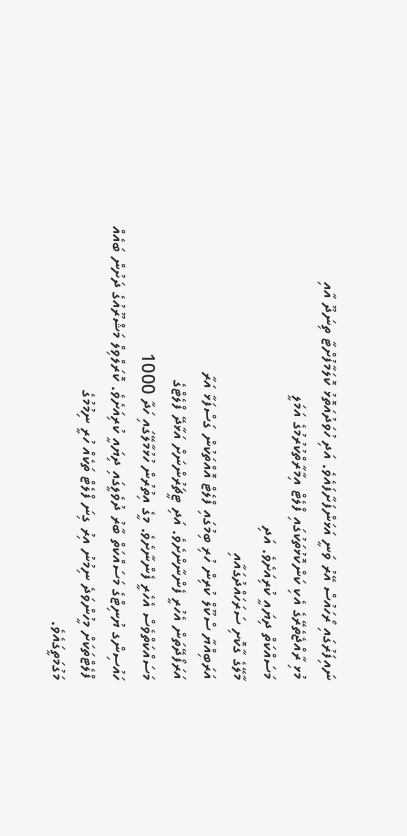ނައިފަރުގައި ރޯހައުސް އޭރު ވަނީ އަޅަންފަށާފައެވެ. އަދި ހުވަދުއަތޮޅު ކޮލަމާފުށްޓާ ތިނަދޫ އާއި
މުޅި ރާއްޖެތެރޭގެ އެކި ކަންކޮޅުތަކުގައި ފްލެޓް އިމާރާތްކުރުމުގެ އަމަލީ
މަސައްކަތް ދިޔައީ ކުރިއަށެވެ. އަދި
މާލޭގެ ގާކޮށި ސަރަހައްދުގައާއި
އަރަބިއްޔާ ސްކޫލް ކުރިން ހުރި ބިމުގައި ފްލެޓް އޮއްތަކުން ގަސްފަޅާ އަރާ
އަރަފޯދޭތަން އެހުރީ ފެންނާންށެވެ. އަދި ޓީޗަރުންނަށް އަޅާދޭ ފްލެޓްގެ
މަސައްކަތްވެސް އެހެރީ ފެންނާށެވެ. މީގެ އިތުރުން ހުޅުމާލޭގައި ހަދާ 1000
ހައުސިންގ ޔުނިޓްގެ މަސައްކަތް ބާރު ދުވެލީގައި ދިޔައީ ކުރިއަށެވެ. ކޮރަލްވިލް މަޝްރޫއުގެ ދަށުން ބައެއް
ފްލެޓްތަކަށް މީހުންވަދެ ނިމުނު އިރު ގިނަ ފްލެޓް ތަކެއް ހުރީ ނިމުމުގެ
މަގުމަތީގައެވެ.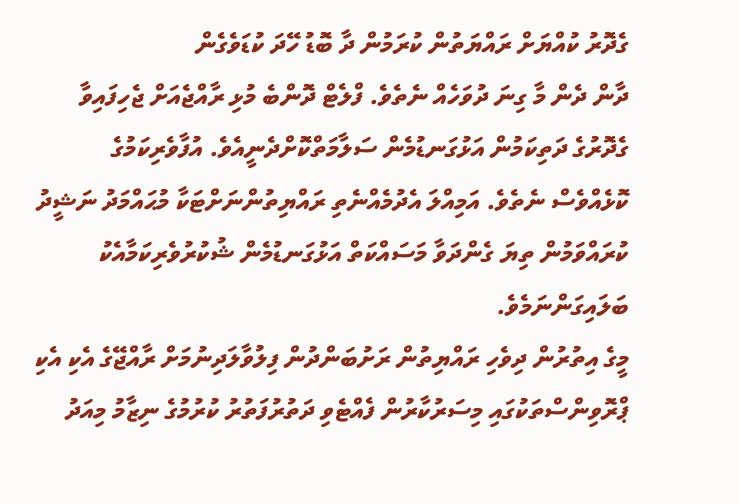ގެދޮރު ކުއްޔަށް ރައްޔަތުން ކުރަމުން ދާ ބޮޑު ހޭދަ ކުޑަވެގެން
ދާން ދެން މާ ގިނަ ދުވަހެއް ނެތެވެ. ފްލެޓް ދޮންބެ މުޅި ރާއްޖެއަށް ޖެހިފައިވާ
ގެދޮރުގެ ދަތިކަމުން އަޅުގަނޑުމެން ސަލާމަތްކޮށްދެނީއެވެ. އުފާވެރިކަމުގެ
ކޮޅެއްވެސް ނެތެވެ. އަމިއްލަ އެދުމެއްނެތި ރައްޔިތުންނަށްޓަކާ މުޙައްމަދު ނަޝީދު
ކުރައްވަމުން ތިޔަ ގެންދަވާ މަސައްކަތް އަޅުގަނޑުމެން ޝުކުރުވެރިކަމާއެކު
ބަލައިގަންނަމެވެ.
މީގެ އިތުރުން ދިވެހި ރައްޔިތުން ރަށުބަންދުން ފިލުވާލަދިނުމަށް ރާއްޖޭގެ އެކި އެކި ޕްރޮވިންސްތަކުގައި މިސަރުކާރުން ފެއްޓެވި ދަތުރުފަތުރު ކުރުމުގެ ނިޒާމު މިއަދު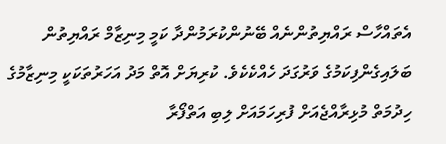އެތައްހާސް ރައްޔިތުންނެއް ބޭނުންކުރަމުންދާ ކަމީ މިނިޒާމް ރައްޔިތުން ބަލައިގެންފިކަމުގެ ވަރުގަދަ ހެއްކެކެވެ. ކުރިޔަށް އޮތް މަދު އަހަރުތަކަކީ މިނިޒާމުގެ ހިދުމަތް މުޅިރާއްޖެއަށް ފުރިހަމައަށް ލިބި އަތްފޯރާ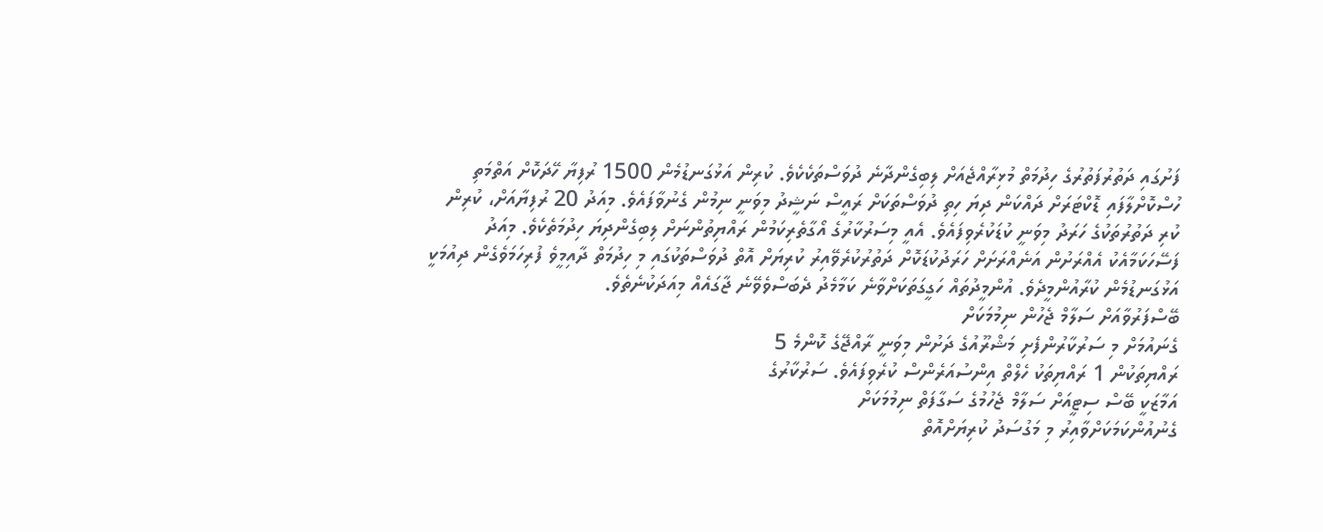ފަށުގައި ދަތުރުފަތުރުގެ ހިދުމަތް މުޅިރާއްޖެއަށް ލިބިގެންދާނެ ދުވަސްތަކެކެވެ. ކުރިން އަޅުގަނޑުމެން 1500 ރުފިޔާ ހޭދަކޮށް އަތްމަތި ހުސްކޮށްލާފައި ޑޮކްޓަރަށް ދައްކަން ދިޔަ ހިތި ދުވަސްތަކަށް ރައީސް ނަޝީދު މިވަނީ ނިމުން ގެނުވާފައެވެ. މިއަދު 20 ރުފިޔާއަށް، ކުރިން ކުރި ދަތުރުތަކުގެ ހަރަދު މިވަނީ ކުޑަކުރެވިފައެވެ. އެއީ މިސަރުކާރުގެ އޯގާތެރިކަމުން ރައްޔިތުންނަށް ލިބިގެންދިޔަ ހިދުމަތެކެވެ. މިއަދު ފަސޭހަކަމާއެކު އެއްރަށުން އަނެއްރަށަށް ހަރަދުކުޑަކޮށް ދަތުރުކުރެވޭއިރު ކުރިޔަށް އޮތް ދުވަސްތަކުގައި މި ހިދުމަތް ދާއިމީވެ ފުރިހަމަވެގެން ދިއުމަކީ އަޅުގަނޑުމެން ކުރާއުންމީދެވެ. އުންމީދުތައް ހަގީގަތަކަށްވާނެ ކަމާމެދު ދެބަސްވެވޭނެ ޖާގައެއް މިއަދަކުނެތެވެ.
ބޭސްފަރުވާއަށް ސަލާމް ޖެހުން ނިމުމަކަށް
ގެނައުމަށް މި ސަރުކާރުންފެށި މަޝްރޫއުގެ ދަށުން މިވަނީ ރާއްޖޭގެ ކޮންމެ 5
ރައްޔިތަކުން 1 ރައްޔިތަކު ހެލްތް އިންސުއަރެންސް ކުރެވިފައެވެ. ސަރުކާރުގެ
އަމާޒަކީ ބޭސް ސިޓީއަށް ސަލާމް ޖެހުމުގެ ސަގާފަތް ނިމުމަކަށް
ގެނުއުންކަމަކަށްވާއިރު މި މަގުސަދު ކުރިޔަށްއޮތް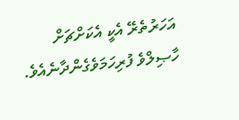އަހަރުތެރޭ އެކީ އެކަށްޗަށް
ހާޞިލްވެ ފުރިހަމަވެގެންދާނެއެވެ.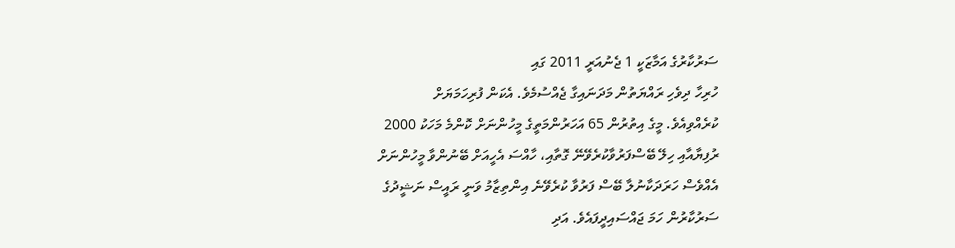ސަރުކާރުގެ އަމާޒަކީ 1 ޖެނުއަރީ 2011 ގައި
ހުރިހާ ދިވެހި ރައްޔަތުން މަދަނައިގާ ޖެއްސުމެވެ. އެކަން ފުރިހަމަޔަށް
ކުރެއްވިއެވެ. މީގެ އިތުރުން 65 އަހަރުންމަތީގެ މީހުންނަށް ކޮންމެ މަހަކު 2000
ރުފިޔާއާއި ހިލޭ ބޭސްފަރުވާކުރެވޭނޭ ގޮތާއި، ހާއްސަ އެހީއަށް ބޭނުންވާ މީހުންނަށް
އެއްވެސް ހަރަދަކާނުލާ ބޭސް ފަރުވާ ކުރެވޭނެ އިންތިޒާމު ވަނީ ރައީސް ނަޝީދުގެ
ސަރުކާރުން ހަމަ ޖައްސައިދީފައެވެ. އަދި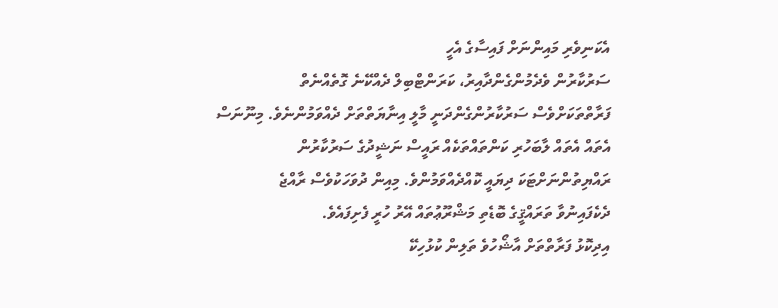އެކަނިވެރި މައިންނަށް ފައިސާގެ އެހީ
ސަރުކާރުން ވެދެމުންގެންދާއިރު، ކަރަންޓްބިލް ދެއްކޭނެ ގޮތެއްނެތް
ފަރާތްތަކަށްވެސް ސަރުކާރުންގެންދަނީ މާލީ އިނާޔަތްތަށް ދެއްވަމުންނެވެ. މިނޫނަސް
އެތައް އެތައް ލާބަހުރި ކަންތައްތަކެއް ރައީސް ނަޝީދުގެ ސަރުކާރުން
ރައްޔިތުންނަށްޓަކަ ދިޔައީ ކޮއްދެއްވަމުންވެ. މިއިން ދުވަހަކުވެސް ރާއްޖެ
ދެކެފައިނުވާ ތަރައްޤީގެ ބޮޑެތި މަޝްރޫޢުތައް އޭރު ހުރީ ފެށިފައެވެ.
އިދިކޮޅު ފަރާތްތަށް އާޝޯހުވެ ތަލިން ކުޅުހިކޭ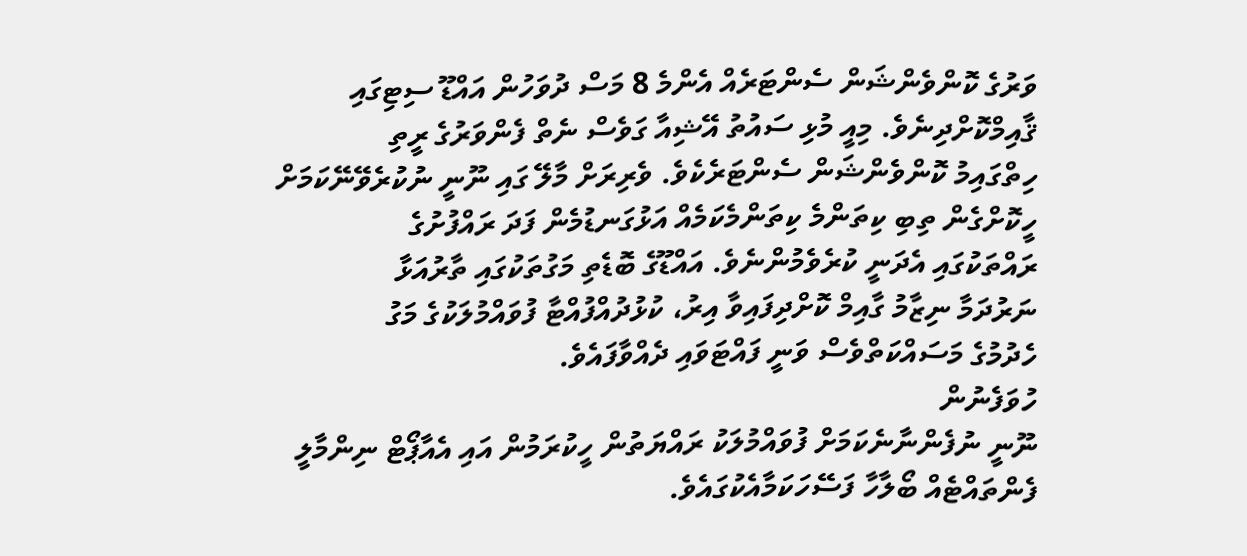ވަރުގެ ކޮންވެންޝަން ސެންޓަރެއް އެންމެ 8 މަސް ދުވަހުން އައްޑޫ ސިޓިގައި
ޤާއިމްކޮށްދިނެވެ. މިއީ މުޅި ސައުތު އޭޝިއާ ގަވެސް ނެތް ފެންވަރުގެ ރީތި
ހިތްގައިމު ކޮންވެންޝަން ސެންޓަރެކެވެ. ވެރިރަށް މާލޭ ގައި ނޫނީ ނުކުރެވޭނޭކަމަށް
ހީކޮށްގެން ތިބި ކިތަންމެ ކިތަންމެކަމެއް އަޅުގަނޑުމެން ފަދަ ރައްފުށުގެ
ރައްތަކުގައި އެދަނީ ކުރެވެމުންނެވެ. އައްޑޫގެ ބޮޑެތި މަގުތަކުގައި ތާރުއަޅާ
ނަރުދަމާ ނިޒާމު ގާއިމް ކޮށްދިފައިވާ އިރު، ކުޅުދުއްފުއްޓާ ފުވައްމުލަކުގެ މަގު
ހެދުމުގެ މަސައްކަތްވެސް ވަނީ ފައްޓަވައި ދެއްވާފައެވެ.
ހުވަފެނުން
ނޫނީ ނުފެންނާނެކަމަށް ފުވައްމުލަކު ރައްޔަތުން ހީކުރަމުން އައި އެއާޕޯޓް ނިންމާލީ
ފެންތައްޓެއް ބޯލާހާ ފަސޭހަކަމާއެކުގައެވެ.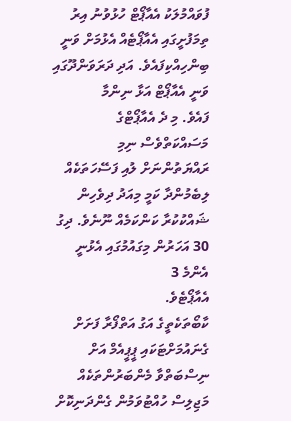ފުވައްމުލަކު އެއާޕޯޓް ހުޅުވުނު އިރު
ތިމަފުށީގައި އެއާޕޯޓެއް އެޅުމަށް ވަނީ ބިންހިއްކިފައެވެ. އަދި ދަރަވަންދޫގައި ވަނީ އެއާޕޯޓް އަޅާ ނިންމާ
ފައެވެ. މި ދެ އެއާޕޯޓްގެ މަސައްކަތްވެސް ނިމި ރައްޔަތުންނަށް ލުއި ފަސޭހަތަކެއް
ލިބެމުންދާ ކަމީ މިއަދު ދިވެހިން ޝައްކުކުރާ ކަންކަމެއް ނޫނެވެ. ދިގު 30 އަހަރުން މިގައުމުގައި އެޅުނީ އެންމެ 3
އެއާޕޯޓެވެ.
ކާބޯތަކެތީގެ އަގު އަތްފޯރާ ފަށަށް ގެނައުމަށްޓަކައި ޕީޕީއެމް އަށް ނިސްބަތްވާ މެންބަރުންތަކެއް
މަޖިލިސް ހުއްޓުވަމުން ގެންދަނިކޮށް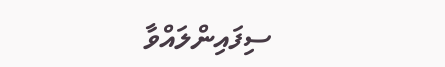ސިފައިންލައްވާ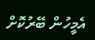އެމީހުން ބޭރުކޮށް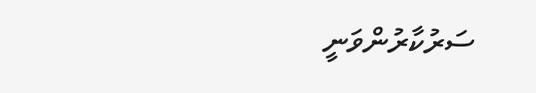ސަރުކާރުންވަނީ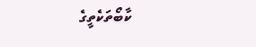ކާބޯތަކެތީގެ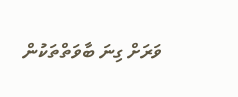ވަރަށް ގިނަ ބާވަތްތަކުން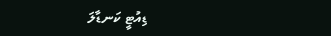ޑިއުޓީ ކަނޑާލަ